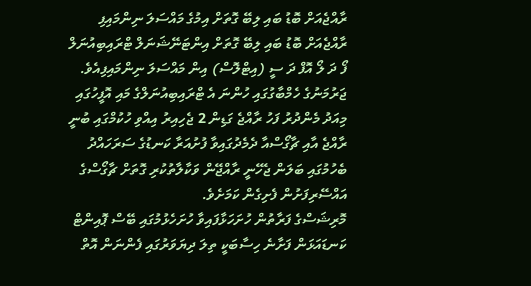ރާއްޖެއަށް ބޮޑު ބައި ލިބޭ ގޮތަށް އިމުގެ މައްސަލަ ނިންމައިފި
ރާއްޖެއަށް ބޮޑު ބައި ލިބޭ ގޮތަށް އިންޓަނޭޝަނަލް ޓްރައިބިއުނަލް ފޯ ދަ ލޯ އޮފް ދަ ސީ (އިޓްލޮސް) އިން މައްސަލަ ނިންމައިފިއެވެ.
ޖަރުމަނުގެ ހެމްބާގުގައި ހުންނަ އެ ޓްރައިބިއުނަލްގެ މައި އޮފީހުގައި މިއަދު މެންދުރު ފަހު ރާއްޖެ ގަޑިން 2 ޖެހިއިރު އިއްވި ހުކުމްގައި ބުނީ ރާއްޖެ އާއި ޗާގޯސްއާ ދެމެދުގައިވާ ފުށުއަރާ ކަނޑުގެ ސަރަހައްދު ބެހުމުގައި ބަލަން ޖެހޭނީ ރާއްޖޭން ވަކާލާތުކުރި ގޮތަށް ޗާގޯސްގެ އައްސޭރިފަށުން ފެށިގެން ކަމަށެވެ.
މޮރިޝަސްގެ ފަރާތުން ހުށަހަޅާފައިވާ ހުށަހެޅުމުގައި ބޭސް ޕޮއިންޓް ކަނޑައަޅަން ފަށާނެ ހިސާބަކީ ތިލަ ދިޔަވަރުގައި ފެންނަން އޮތް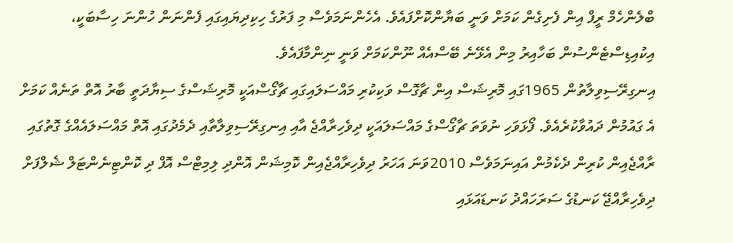ބްލެންހެމް ރީފް އިން ފެށިގެން ކަމަށް ވަނީ ބަޔާންކޮށްފައެވެ. އެހެންނަމަވެސް މި ފަރުގެ ހިކިދިޔައިގައި ފެންނަން ހުންނަ ހިސާބަކީ، އިކުއިޑިސްޓެންސުން ބަހާއިރު މިން އެޅޭނެ ބޭސްއެއް ނޫންކަމަށް ވަނީ ނިންމާފައެވެ.
އިނގިރޭސިވިލާތުން 1965ގައި މޮރިޝަސް އިން ޗާގޮސް ވަކިކުރި މައްސަލައިގައި ޗާގޯސްއަކީ މޮރިޝަސްގެ ސިޔާދަތީ ބާރު އޮތް ތަނެއް ކަމަށް އެ ގައުމުން ދައުވާކުރެއެވެ. ފޯޅަވަހި ނުވަތަ ޗާގޯސްގެ މައްސަލައަކީ ދިވެހިރާއްޖެ އާއި އިނގިރޭސިވިލާތާއި ދެމެދުގައި އޮތް މައްސަލައެއްގެ ގޮތުގައި ރާއްޖެއިން ކުރިން ދެކެމުން އައިނަމަވެސް 2010ވަނަ އަހަރު ދިވެހިރާއްޖެއިން ކޮމިޝަން އޮންދި ލިމިޓްސް އޮފް ދި ކޮންޓިނެންޓަލް ޝެލްފަށް ދިވެހިރާއްޖޭ ކަނޑުގެ ސަރަހައްދު ކަނޑައަޅައި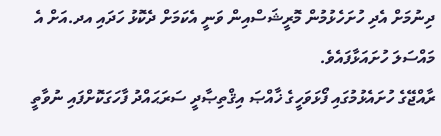ދިނުމަށް އެދި ހުށަހެޅުމުން މޮރީޝަސްއިން ވަނީ އެކަމަށް ދެކޮޅު ހަދައި އދ.އަށް އެ މައްސަލަ ހުށައަޅާފައެވެ.
ރާއްޖޭގެ ހުށައެޅުމުގައި ފޯޅަވަހީގެ ޚާއްޞަ އިޤްތިޞާދީ ސަރަޙައްދު ފާހަގަކޮށްފައި ނުވާތީ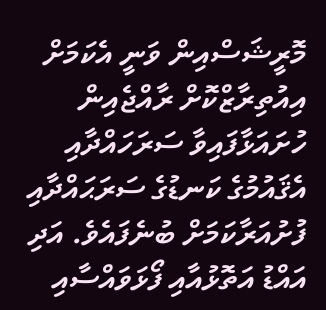މޮރީޝަސްއިން ވަނީ އެކަމަށް އިއުތިރާޒްކޮށް ރާއްޖެއިން ހުށައަޅާފައިވާ ސަރަހައްދާއި އެޤައުމުގެ ކަނޑުގެ ސަރަޙައްދާއި ފުށުއަރާކަމަށް ބުނެފައެވެ. އަދި އައްޑު އަތޮޅުއާއި ފޯޅަވައްސާއި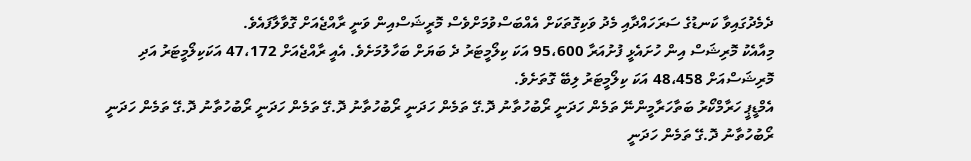ދެމެދުގައިވާ ކަނޑުގެ ސަރަހައްދާއި މެދު ވަކިގޮތަކަށް އެއްބަސްވުމަށްވެސް މޮރީޝަސްއިން ވަނީ ރާއްޖެއަށް ގޮވާލާފައެވެ.
މިއާއެކު މޮރިޝަސް އިން ހުށައެޅީ ފުށުއަރާ 95،600 އަކަ ކިލޯމީޓަރު ދެ ބަޔަށް ބަހާލުމަށެވެ. އެއީ ރާއްޖެއަށް 47،172 އަކަކިލޯމީޓަރު އަދި މޮރިޝަސްއަށް 48،458 އަކަ ކިލޯމީޓަރު ލިބޭ ގޮތަށެވެ.
އެމްޑީޕީ ހަރާމްކޯރު ބަތާހަރާމީންނޭ ތަމެން ހަދަނީ ރޯބުހުތާނު ދޮ.ގޭ ތަމެން ހަދަނީ ރޯބުހުތާނު ދޮ.ގޭ ތަމެން ހަދަނީ ރޯބުހުތާނު ދޮ.ގޭ ތަމެން ހަދަނީ ރޯބުހުތާނު ދޮ.ގޭ ތަމެން ހަދަނީ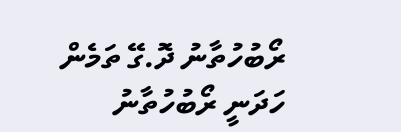ރޯބުހުތާނު ދޮ.ގޭ ތަމެން ހަދަނީ ރޯބުހުތާނު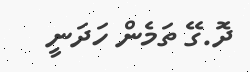ދޮ.ގޭ ތަމެން ހަދަނީ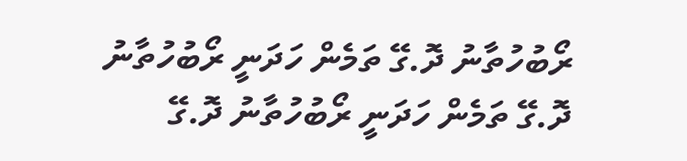ރޯބުހުތާނު ދޮ.ގޭ ތަމެން ހަދަނީ ރޯބުހުތާނު ދޮ.ގޭ ތަމެން ހަދަނީ ރޯބުހުތާނު ދޮ.ގޭ